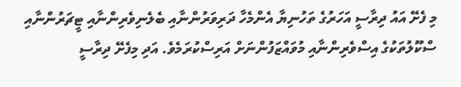މި ފެށޭ އައު ދިރާސީ އަހަރުގެ ތަހުނިޔާ އެންމެހާ ދަރިވަރުންނާއި ބެލެނިވެރިންނާއި ޓީޗަރުންނާއި ސްކޫލުތަކުގެ އިސްވެރިންނާއި މުވައްޒަފުންނަށް އަރިސްކުރަމެވެ. އަދި މިފެށޭ ދިރާސީ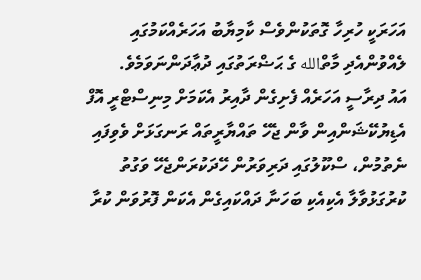އަހަރަކީ ހުރިހާ ގޮތަކުންވެސް ކާމިޔާބު އަހަރެއްކަމުގައި ލެއްވުންއެދި މާތްالله ގެ ޙަޟްރަތުގައި ދުޢާދަންނަވަމެވެ.
އައު ދިރާސީ އަހަރެއް ފެށިގެން ދާއިރު އެކަމަށް މިނިސްޓްރީ އޮފް އެޑިޔުކޭޝަންއިން ވާން ޖެހޭ ތައްޔާރީތައް ރަނގަޅަށް ވެވިފައި ނެތުމުން، ސްކޫލުގައި ދަރިވަރުން ހޭދަކުރަންޖެހޭ ވަގުތު ކުރުގަޅުވާލާ އެކިއެކި ބަހަނާ ދައްކައިގެން އެކަން ފޮރުވަން ކުރާ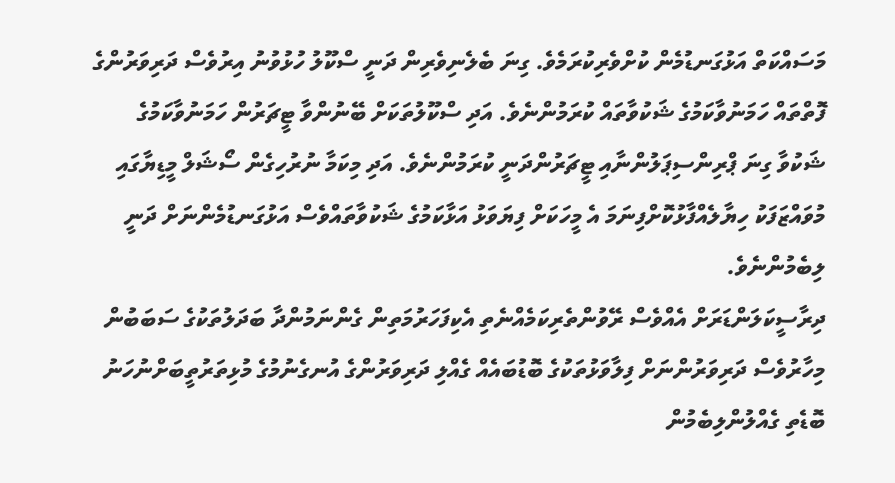މަސައްކަތް އަޅުގަނޑުމެން ކުށްވެރިކުރަމެވެ. ގިނަ ބެލެނިވެރިން ދަނީ ސްކޫލު ހުޅުވުނު އިރުވެސް ދަރިވަރުންގެ ފޮތްތައް ހަމަނުވާކަމުގެ ޝަކުވާތައް ކުރަމުންނެވެ. އަދި ސްކޫލުތަކަށް ބޭނުންވާ ޓީޗަރުން ހަމަނުވާކަމުގެ ޝަކުވާ ގިނަ ޕްރިންސިޕަލުންނާއި ޓީޗަރުންދަނީ ކުރަމުންނެވެ. އަދި މިކަމާ ނުރުހިގެން ސޯޝަލް މީޑިޔާގައި މުވައްޒަފަކު ހިޔާލެއްފާޅުކޮށްފިނަމަ އެ މީހަކަށް ފިޔަވަޅު އަޅާކަމުގެ ޝަކުވާތައްވެސް އަޅުގަނޑުމެންނަށް ދަނީ ލިބެމުންނެވެ.
ދިރާސީކަލަންޑަރަށް އެއްވެސް ރޭވުންތެރިކަމެއްނެތި އެކިފަހަރުމަތިން ގެންނަމުންދާ ބަދަލުތަކުގެ ސަބަބުން މިހާރުވެސް ދަރިވަރުންނަށް ފިލާވަޅުތަކުގެ ބޮޑުބައެއް ގެއްލި ދަރިވަރުންގެ އުނގެނުމުގެ މުޅިތަރުތީބަށްނުހަނު ބޮޑެތި ގެއްލުންލިބެމުން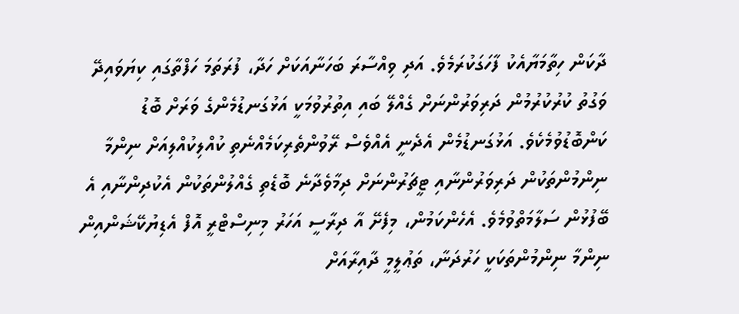ދާކަން ހިތާމަޔާއެކު ފާހަގަކުރަމެވެ. އަދި ވިއްސާރަ ބަހަނާއަކަށް ހަދާ، ފުރަތަމަ ހަފްތާގައި ކިޔަވައިދޭ ވަގުތު ކުރުކުރުމުން ދަރިވަރުންނަށް ގެއްލޭ ބައި އިތުރުވުމަކީ އަޅުގަނޑުމެންގެ ވަރަށް ބޮޑު ކަންބޮޑުވުމެކެވެ. އަޅުގަނޑުމެން އެދެނީ އެއްވެސް ރޭވުންތެރިކަމެއްނެތި ކުއްލިކުއްލިއަށް ނިންމާ ނިންމުންތަކުން ދަރިވަރުންނާއި ޓީޗަރުންނަށް ދިމާވެދާނެ ބޮޑެތި ގެއްލުންތަކުން އެކުދިންނާއި އެ ބޭފުޅުން ސަލާމަތްވުމެވެ. އެހެންކަމުން، މިފެށޭ އާ ދިރާސީ އަހަރު މިނިސްޓްރީ އޮފް އެޑިޔުކޭޝަންއިން ނިންމާ ނިންމުންތަކަކީ ހަރުދަނާ، ތަޢުލީމީ ދާއިރާއަށް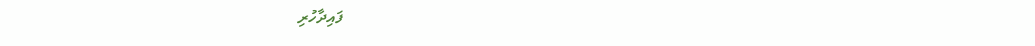ފައިދާހުރި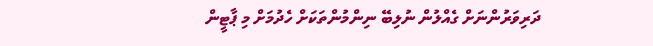ދަރިވަރުންނަށް ގެއްލުން ނުލިބޭ ނިންމުންތަކަށް ހެދުމަށް މި ޕާޓީން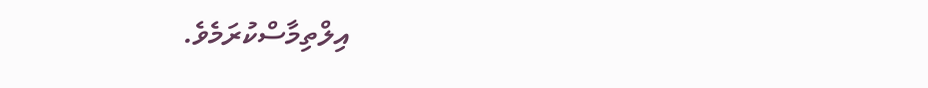އިލްތިމާސްކުރަމެވެ.